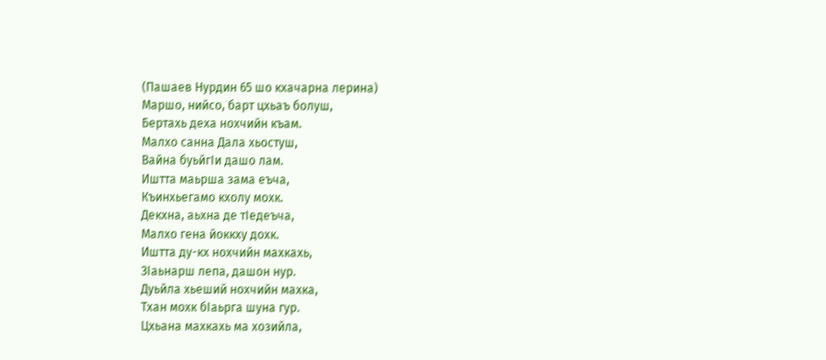(Пашаев Нурдин 65 шо кхачарна лерина)
Маршо, нийсо, барт цхьаъ болуш,
Бертахь деха нохчийн къам.
Малхо санна Дала хьостуш,
Вайна буьйгIи дашо лам.
Иштта маьрша зама еъча,
Къинхьегамо кхолу мохк.
Декхна, аьхна де тIедеъча,
Малхо гена йоккху дохк.
Иштта ду-кх нохчийн махкахь,
ЗIаьнарш лепа, дашон нур.
Дуьйла хьеший нохчийн махка,
Тхан мохк бIаьрга шуна гур.
Цхьана махкахь ма хозийла,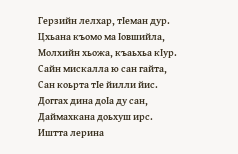Герзийн лелхар, тIеман дур.
Цхьана къомо ма Iовшийла,
Молхийн хьожа, къаьхьа кIур.
Сайн мискалла ю сан гайта,
Сан коьрта тIе йилли йис.
Доггах дина доIа ду сан,
Даймахкана доьхуш ирс.
Иштта лерина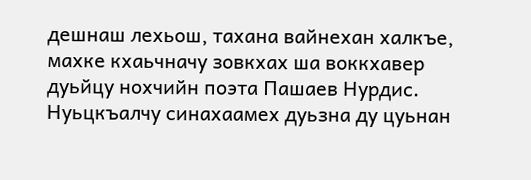дешнаш лехьош, тахана вайнехан халкъе, махке кхаьчначу зовкхах ша воккхавер дуьйцу нохчийн поэта Пашаев Нурдис. Нуьцкъалчу синахаамех дуьзна ду цуьнан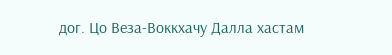дог. Цо Веза-Воккхачу Далла хастам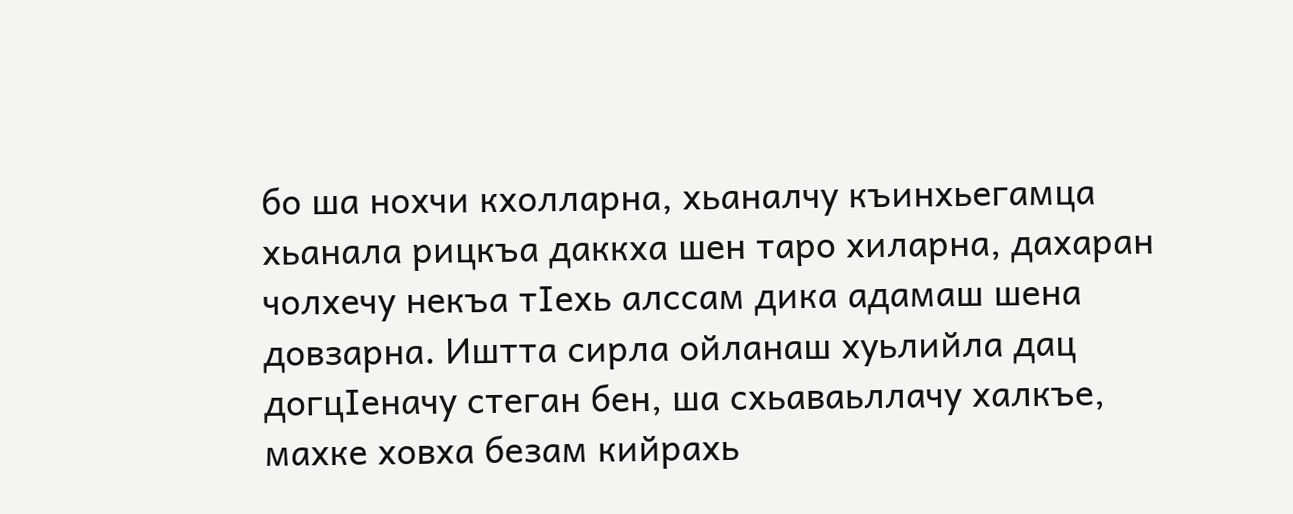бо ша нохчи кхолларна, хьаналчу къинхьегамца хьанала рицкъа даккха шен таро хиларна, дахаран чолхечу некъа тIехь алссам дика адамаш шена довзарна. Иштта сирла ойланаш хуьлийла дац догцIеначу стеган бен, ша схьаваьллачу халкъе, махке ховха безам кийрахь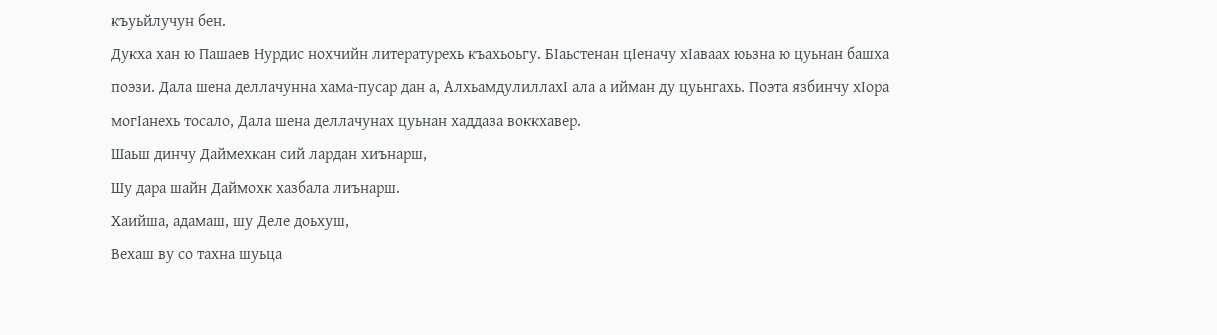къуьйлучун бен.
Дукха хан ю Пашаев Нурдис нохчийн литературехь къахьоьгу. БIаьстенан цIеначу хIаваах юьзна ю цуьнан башха поэзи. Дала шена деллачунна хама-пусар дан а, АлхьамдулиллахI ала а ийман ду цуьнгахь. Поэта язбинчу хIора могIанехь тосало, Дала шена деллачунах цуьнан хаддаза воккхавер.
Шаьш динчу Даймехкан сий лардан хиънарш,
Шу дара шайн Даймохк хазбала лиънарш.
Хаийша, адамаш, шу Деле доьхуш,
Вехаш ву со тахна шуьца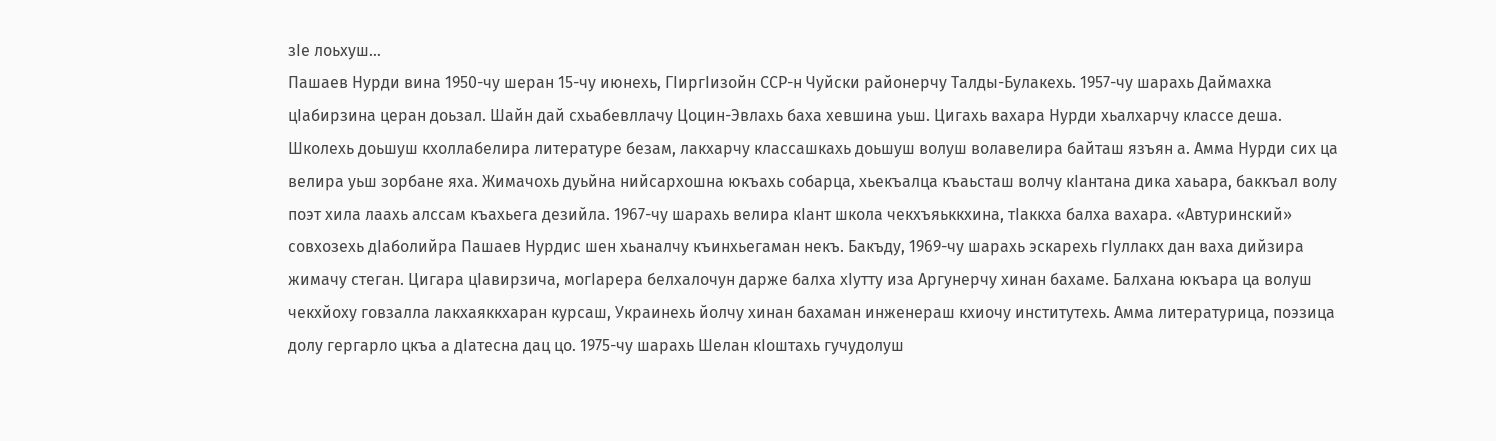зIе лоьхуш…
Пашаев Нурди вина 1950-чу шеран 15-чу июнехь, ГIиргIизойн ССР-н Чуйски районерчу Талды-Булакехь. 1957-чу шарахь Даймахка цIабирзина церан доьзал. Шайн дай схьабевллачу Цоцин-Эвлахь баха хевшина уьш. Цигахь вахара Нурди хьалхарчу классе деша. Школехь доьшуш кхоллабелира литературе безам, лакхарчу классашкахь доьшуш волуш волавелира байташ язъян а. Амма Нурди сих ца велира уьш зорбане яха. Жимачохь дуьйна нийсархошна юкъахь собарца, хьекъалца къаьсташ волчу кIантана дика хаьара, баккъал волу поэт хила лаахь алссам къахьега дезийла. 1967-чу шарахь велира кIант школа чекхъяьккхина, тIаккха балха вахара. «Автуринский» совхозехь дIаболийра Пашаев Нурдис шен хьаналчу къинхьегаман некъ. Бакъду, 1969-чу шарахь эскарехь гIуллакх дан ваха дийзира жимачу стеган. Цигара цIавирзича, могIарера белхалочун дарже балха хIутту иза Аргунерчу хинан бахаме. Балхана юкъара ца волуш чекхйоху говзалла лакхаяккхаран курсаш, Украинехь йолчу хинан бахаман инженераш кхиочу институтехь. Амма литературица, поэзица долу гергарло цкъа а дIатесна дац цо. 1975-чу шарахь Шелан кIоштахь гучудолуш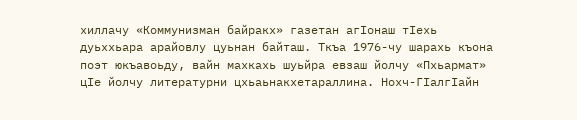хиллачу «Коммунизман байракх» газетан агIонаш тIехь дуьххьара арайовлу цуьнан байташ. Ткъа 1976-чу шарахь къона поэт юкъавоьду, вайн махкахь шуьйра евзаш йолчу «Пхьармат» цIе йолчу литературни цхьаьнакхетараллина. Нохч-ГIалгIайн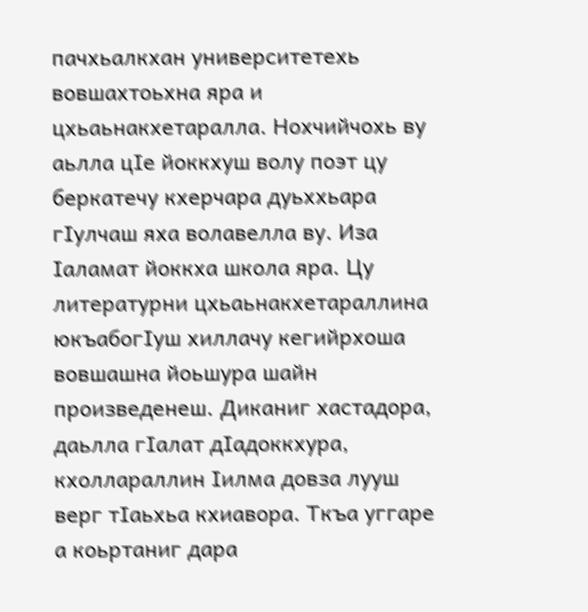пачхьалкхан университетехь вовшахтоьхна яра и цхьаьнакхетаралла. Нохчийчохь ву аьлла цIе йоккхуш волу поэт цу беркатечу кхерчара дуьххьара гIулчаш яха волавелла ву. Иза Iаламат йоккха школа яра. Цу литературни цхьаьнакхетараллина юкъабогIуш хиллачу кегийрхоша вовшашна йоьшура шайн произведенеш. Диканиг хастадора, даьлла гIалат дIадоккхура, кхоллараллин Iилма довза лууш верг тIаьхьа кхиавора. Ткъа уггаре а коьртаниг дара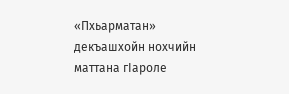«Пхьарматан» декъашхойн нохчийн маттана гIароле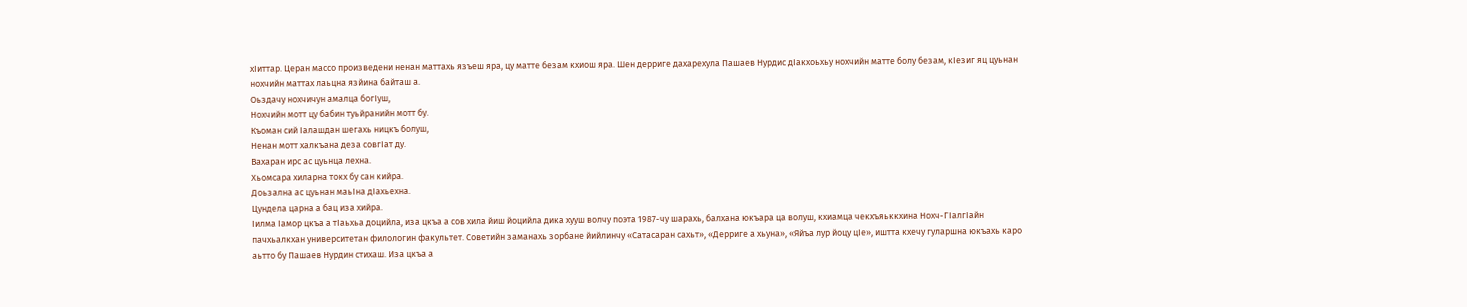хIиттар. Церан массо произведени ненан маттахь язъеш яра, цу матте безам кхиош яра. Шен дерриге дахарехула Пашаев Нурдис дIакхоьхьу нохчийн матте болу безам, кIезиг яц цуьнан нохчийн маттах лаьцна язйина байташ а.
Оьздачу нохчичун амалца богIуш,
Нохчийн мотт цу бабин туьйранийн мотт бу.
Къоман сий Iалашдан шегахь ницкъ болуш,
Ненан мотт халкъана деза совгIат ду.
Вахаран ирс ас цуьнца лехна.
Хьомсара хиларна токх бу сан кийра.
Доьзална ас цуьнан маьIна дIахьехна.
Цундела царна а бац иза хийра.
Iилма Iамор цкъа а тIаьхьа доцийла, иза цкъа а сов хила йиш йоцийла дика хууш волчу поэта 1987-чу шарахь, балхана юкъара ца волуш, кхиамца чекхъяьккхина Нохч-ГIалгIайн пачхьалкхан университетан филологин факультет. Советийн заманахь зорбане йийлинчу «Сатасаран сахьт», «Дерриге а хьуна», «Яйъа лур йоцу цIе», иштта кхечу гуларшна юкъахь каро аьтто бу Пашаев Нурдин стихаш. Иза цкъа а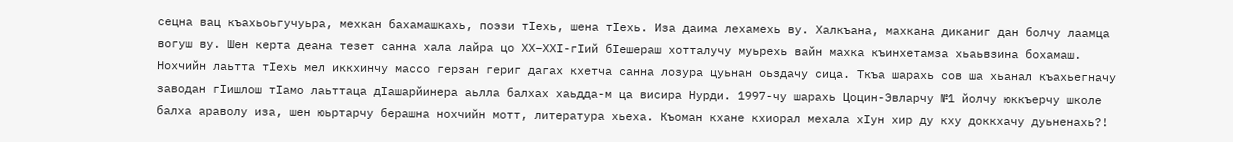сецна вац къахьоьгучуьра, мехкан бахамашкахь, поэзи тIехь, шена тIехь. Иза даима лехамехь ву. Халкъана, махкана диканиг дан болчу лаамца вогуш ву. Шен керта деана тезет санна хала лайра цо ХХ–ХХI-гIий бIешераш хотталучу муьрехь вайн махка къинхетамза хьаьвзина бохамаш. Нохчийн лаьтта тIехь мел иккхинчу массо герзан гериг дагах кхетча санна лозура цуьнан оьздачу сица. Ткъа шарахь сов ша хьанал къахьегначу заводан гIишлош тIамо лаьттаца дIашарйинера аьлла балхах хаьдда-м ца висира Нурди. 1997-чу шарахь Цоцин-Эвларчу №1 йолчу юккъерчу школе балха араволу иза, шен юьртарчу берашна нохчийн мотт, литература хьеха. Къоман кхане кхиорал мехала хIун хир ду кху доккхачу дуьненахь?!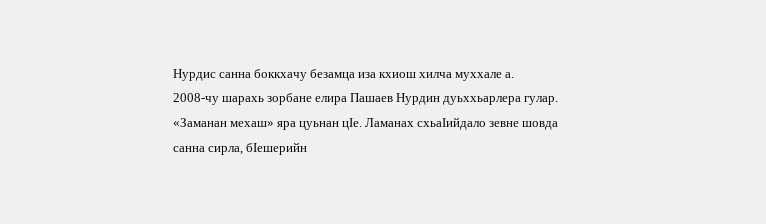Нурдис санна боккхачу безамца иза кхиош хилча муххале а.
2008-чу шарахь зорбане елира Пашаев Нурдин дуьххьарлера гулар. «Заманан мехаш» яра цуьнан цIе. Ламанах схьаIийдало зевне шовда санна сирла, бIешерийн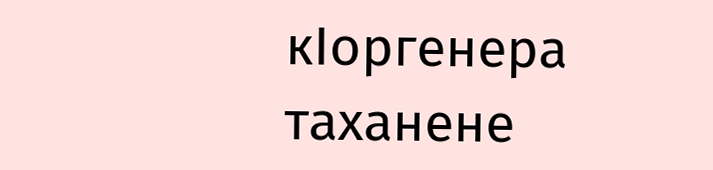кIоргенера таханене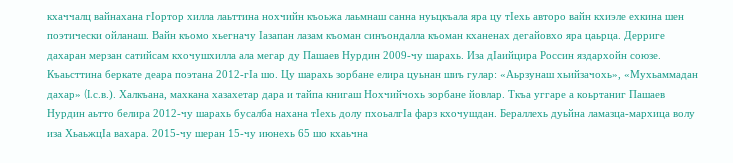кхаччалц вайнахана гIортор хилла лаьттина нохчийн къоьжа лаьмнаш санна нуьцкъала яра цу тIехь авторо вайн кхиэле ехкина шен поэтически ойланаш. Вайн къомо хьегначу Iазапан лазам къоман синъондалла къоман кханенах дегайовхо яра цаьрца. Дерриге дахаран мерзан сатийсам кхочушхилла ала мегар ду Пашаев Нурдин 2009-чу шарахь. Иза дIаийцира Россин яздархойн союзе. Къаьсттина беркате деара поэтана 2012-гIа шо. Цу шарахь зорбане елира цуьнан шиъ гулар: «Аьрзунаш хьийзачохь», «Мухьаммадан дахар» (I.с.в.). Халкъана, махкана хазахетар дара и тайпа книгаш Нохчийчохь зорбане йовлар. Ткъа уггаре а коьртаниг Пашаев Нурдин аьтто белира 2012-чу шарахь бусалба нахана тIехь долу пхоьалгIа фарз кхочушдан. Бераллехь дуьйна ламазца-мархица волу иза ХьаьжцIа вахара. 2015-чу шеран 15-чу июнехь 65 шо кхаьчна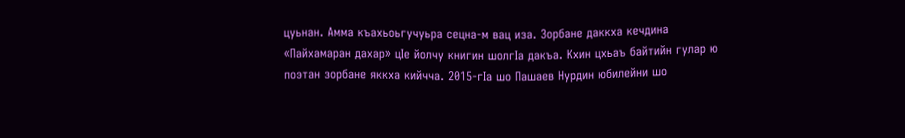цуьнан. Амма къахьоьгучуьра сецна-м вац иза. Зорбане даккха кечдина «Пайхамаран дахар» цIе йолчу книгин шолгIа дакъа. Кхин цхьаъ байтийн гулар ю поэтан зорбане яккха кийчча. 2015-гIа шо Пашаев Нурдин юбилейни шо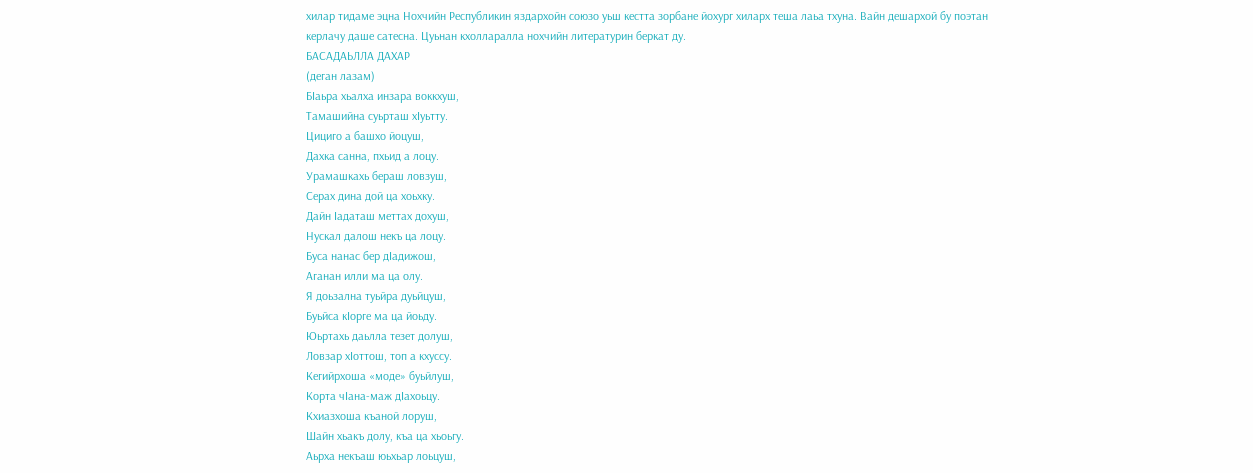хилар тидаме эцна Нохчийн Республикин яздархойн союзо уьш кестта зорбане йохург хиларх теша лаьа тхуна. Вайн дешархой бу поэтан керлачу даше сатесна. Цуьнан кхолларалла нохчийн литературин беркат ду.
БАСАДАЬЛЛА ДАХАР
(деган лазам)
БIаьра хьалха инзара воккхуш,
Тамашийна суьрташ хIуьтту.
Цициго а башхо йоцуш,
Дахка санна, пхьид а лоцу.
Урамашкахь бераш ловзуш,
Серах дина дой ца хоьхку.
Дайн Iадаташ меттах дохуш,
Нускал далош некъ ца лоцу.
Буса нанас бер дIадижош,
Аганан илли ма ца олу.
Я доьзална туьйра дуьйцуш,
Буьйса кIорге ма ца йоьду.
Юьртахь даьлла тезет долуш,
Ловзар хIоттош, топ а кхуссу.
Кегийрхоша «моде» буьйлуш,
Корта чIана-маж дIахоьцу.
Кхиазхоша къаной лоруш,
Шайн хьакъ долу, къа ца хьоьгу.
Аьрха некъаш юьхьар лоьцуш,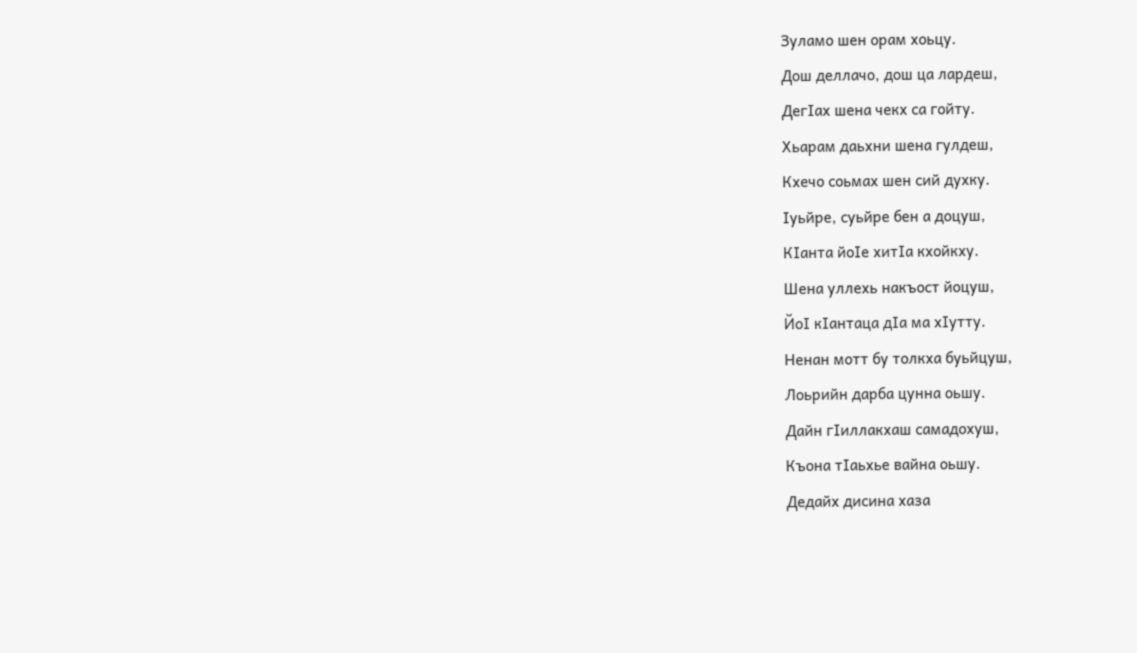Зуламо шен орам хоьцу.
Дош деллачо, дош ца лардеш,
ДегIах шена чекх са гойту.
Хьарам даьхни шена гулдеш,
Кхечо соьмах шен сий духку.
Iуьйре, суьйре бен а доцуш,
КIанта йоIе хитIа кхойкху.
Шена уллехь накъост йоцуш,
ЙоI кIантаца дIа ма хIутту.
Ненан мотт бу толкха буьйцуш,
Лоьрийн дарба цунна оьшу.
Дайн гIиллакхаш самадохуш,
Къона тIаьхье вайна оьшу.
Дедайх дисина хаза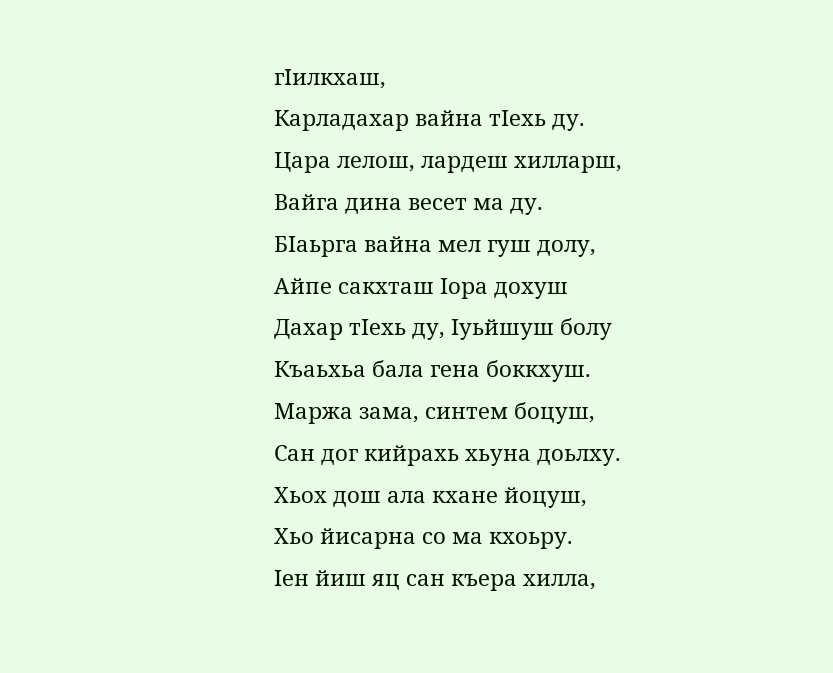гIилкхаш,
Карладахар вайна тIехь ду.
Цара лелош, лардеш хилларш,
Вайга дина весет ма ду.
БIаьрга вайна мел гуш долу,
Айпе сакхташ Iора дохуш
Дахар тIехь ду, Iуьйшуш болу
Къаьхьа бала гена боккхуш.
Маржа зама, синтем боцуш,
Сан дог кийрахь хьуна доьлху.
Хьох дош ала кхане йоцуш,
Хьо йисарна со ма кхоьру.
Iен йиш яц сан къера хилла,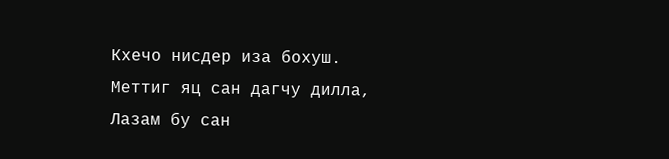Кхечо нисдер иза бохуш.
Меттиг яц сан дагчу дилла,
Лазам бу сан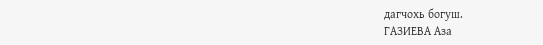дагчохь богуш.
ГАЗИЕВА Аза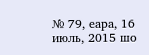№ 79, еара, 16 июль, 2015 шо